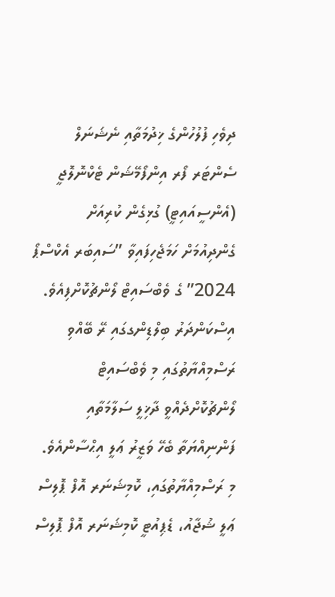ދިވެހި ފުލުހުންގެ ޚިދުމަތާއި ނެޝަނަލް ސެންޓަރ ފޯރ އިންފޯމޭޝަން ޓެކްނޮލޮޖީ (އެންސީއައިޓީ) ގުޅިގެން ކުރިއަށް ގެންދިއުމަށް ހަމަޖެހިފައިވާ ”ސައިބަރ އެކްސްޕޯ 2024” ގެ ވެބްސައިޓް ލޯންޗުކޮށްފިއެވެ.
އިސްކަންދަރު ބިލްޑިންގގައި ރޭ ބޭއްވި ރަސްމިއްޔާތުގައި މި ވެބްސައިޓް ލޯންޗުކޮށްދެއްވީ ދާޚިލީ ސަލާމަތާއި ފަންނިއްޔަތާ ބެހޭ ވަޒީރު ޢަލީ އިޙްސާންއެވެ.
މި ރަސްމިއްޔާތުގައި، ކޮމިޝަނަރ އޮފް ޕޮލިސް ޢަލީ ޝުޖާއު، ޑެޕިއުޓީ ކޮމިޝަނަރ އޮފް ޕޮލިސް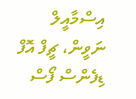އިސްމާއީލް ނަވީން، ޗީފް އޮފް ޑިފެންސް ފޯސް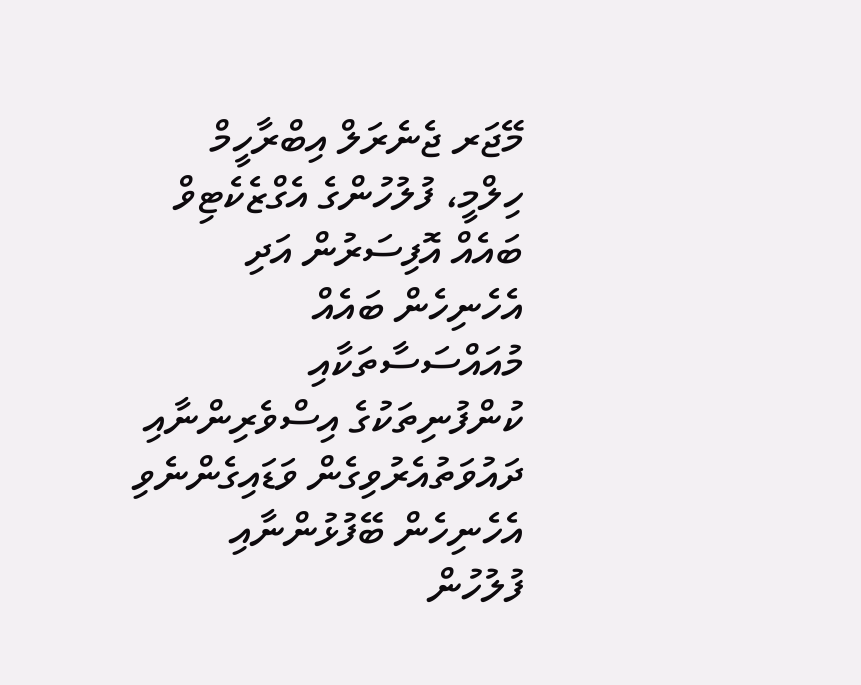މޭޖަރ ޖެނެރަލް އިބްރާހީމް ހިލްމީ، ފުލުހުންގެ އެގްޒެކެޓިވް ބައެއް އޮފިސަރުން އަދި އެހެނިހެން ބައެއް މުއައްސަސާތަކާއި ކުންފުނިތަކުގެ އިސްވެރިންނާއި ދައުވަތުއެރުވިގެން ވަޑައިގެންނެވި އެހެނިހެން ބޭފުޅުންނާއި ފުލުހުން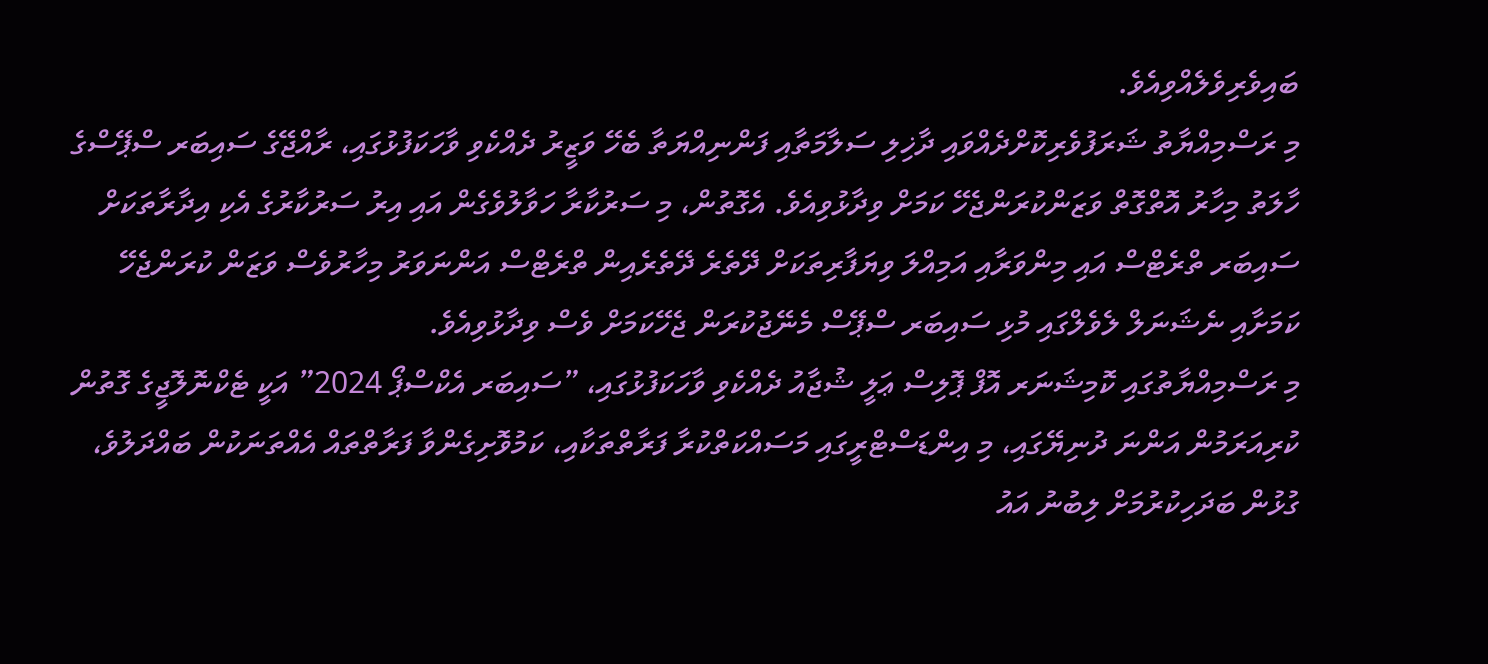ބައިވެރިވެލެއްވިއެވެ.
މި ރަސްމިއްޔާތު ޝަރަފުވެރިކޮށްދެއްވައި ދާޚިލި ސަލާމަތާއި ފަންނިއްޔަތާ ބެހޭ ވަޒީރު ދެއްކެވި ވާހަކަފުޅުގައި، ރާއްޖޭގެ ސައިބަރ ސްޕޭސްގެ ހާލަތު މިހާރު އޮތްގޮތް ވަޒަންކުރަންޖެހޭ ކަމަށް ވިދާޅުވިއެވެ. އެގޮތުން، މި ސަރުކާރާ ހަވާލުވެގެން އައި އިރު ސަރުކާރުގެ އެކި އިދާރާތަކަށް ސައިބަރ ތްރެޓްސް އައި މިންވަރާއި އަމިއްލަ ވިޔަފާރިތަކަށް ދޭތެރެ ދޭތެރެއިން ތްރެޓްސް އަންނަވަރު މިހާރުވެސް ވަޒަން ކުރަންޖެހޭ ކަމަށާއި ނެޝަނަލް ލެވެލްގައި މުޅި ސައިބަރ ސްޕޭސް މެނޭޖުކުރަން ޖެހޭކަމަށް ވެސް ވިދާޅުވިއެވެ.
މި ރަސްމިއްޔާތުގައި ކޮމިޝަނަރ އޮފް ޕޮލިސް ޢަލީ ޝުޖާއު ދެއްކެވި ވާހަކަފުޅުގައި، ”ސައިބަރ އެކްސްޕޯ 2024” އަކީ ޓެކްނޮލޮޖީގެ ގޮތުން ކުރިއަރަމުން އަންނަ ދުނިޔޭގައި، މި އިންޑަސްޓްރީގައި މަސައްކަތްކުރާ ފަރާތްތަކާއި، ކަމުވޮށިގެންވާ ފަރާތްތައް އެއްތަނަކުން ބައްދަލުވެ، ގުޅުން ބަދަހިކުރުމަށް ލިބުނު އައު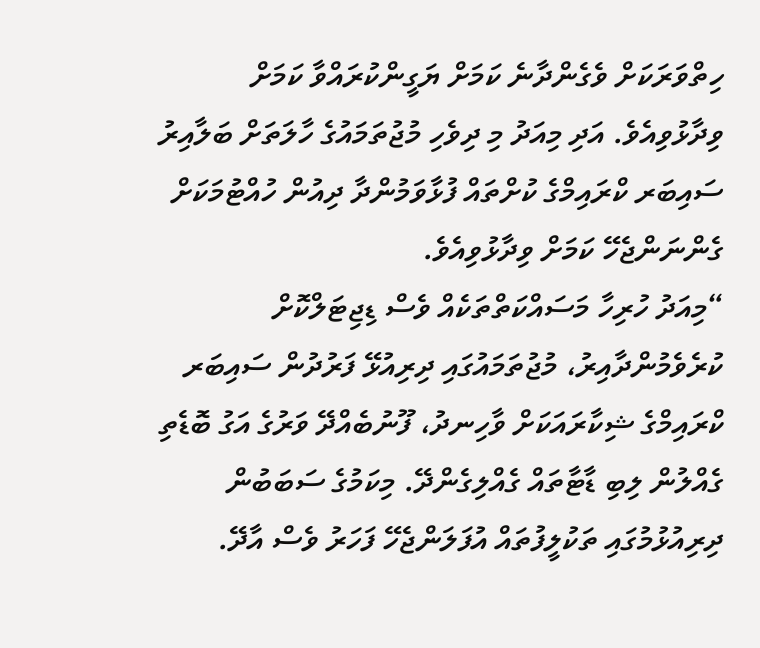ހިތްވަރަކަށް ވެގެންދާނެ ކަމަށް ޔަގީންކުރައްވާ ކަމަށް ވިދާޅުވިއެވެ. އަދި މިއަދު މި ދިވެހި މުޖުތަމައުގެ ހާލަތަށް ބަލާއިރު ސައިބަރ ކްރައިމްގެ ކުށްތައް ފުޅާވަމުންދާ ދިއުން ހުއްޓުމަކަށް ގެންނަންޖެހޭ ކަމަށް ވިދާޅުވިއެވެ.
“މިއަދު ހުރިހާ މަސައްކަތްތަކެއް ވެސް ޑިޖިޓަލްކޮށް ކުރެވެމުންދާއިރު، މުޖުތަމައުގައި ދިރިއުޅޭ ފަރުދުން ސައިބަރ ކްރައިމްގެ ޝިކާރައަކަށް ވާހިނދު، ފޫނުބެއްދޭ ވަރުގެ އަގު ބޮޑެތި ގެއްލުން ލިބި ޑާޓާތައް ގެއްލިގެންދޭ. މިކަމުގެ ސަބަބުން ދިރިއުޅުމުގައި ތަކުލީފުތައް އުފަލަންޖެހޭ ފަހަރު ވެސް އާދޭ.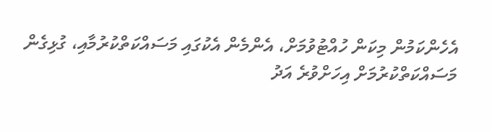އެހެންކަމުން މިކަން ހުއްޓުވުމަށް، އެންމެން އެކުގައި މަސައްކަތްކުރުމާއި، ގުޅިގެން މަސައްކަތްކުރުމަށް އިހަށްވުރެ އަދު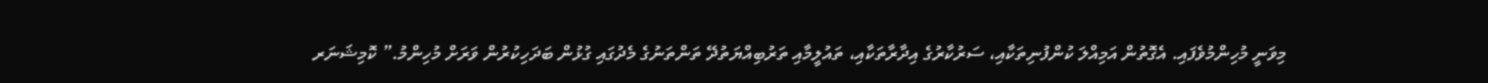މިވަނީ މުހިންމުވެފައި. އެގޮތުން އަމިއްލަ ކުންފުނިތަކާއި، ސަރުކާރުގެ އިދާރާތަކާއި، ތައުލީމާއި ތަރުބިއްޔަތުދޭ ތަންތަނުގެ މެދުގައި ގުޅުން ބަދަހިކުރުން ވަރަށް މުހިންމު.” ކޮމިޝަނަރ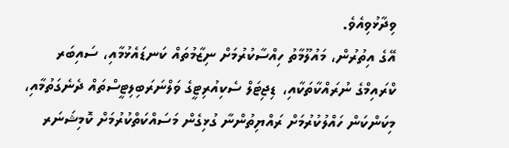ވިދާޅުވިއެވެ.
އޭގެ އިތުރުން، މައުލޫމާތު ހިއްސާކުރުމަށް ނިޒާމުތައް ކަނޑައެޅުމާއި، ސައިބަރ ކްރައިމްގެ ނުރައްކާތަކާއި، ޑިޖިޓަލް ސެކިއުރިޓީގެ ވަލްނަރަބިލިޓީސްތައް ދެނެގަތުމާއި، މިކަންކަން ހައްލުކުރުމަށް ރައްޔިތުންނާ ގުޅިގެން މަސައްކަތްކުރުމަށް ކޮމިޝަނަރ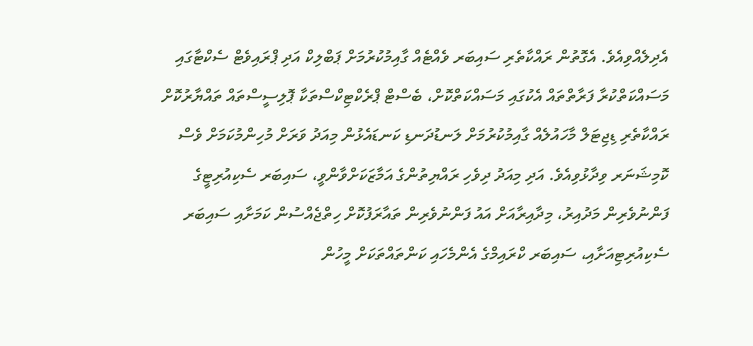އެދިލެއްވިއެވެ. އެގޮތުން ރައްކާތެރި ސައިބަރ ވެއްޓެއް ގާއިމުކުރުމަށް ޕަބްލިކް އަދި ޕްރައިވެޓް ސެކްޓާގައި މަސައްކަތްކުރާ ފަރާތްތައް އެކުގައި މަސައްކަތްކޮށް، ބެސްޓް ޕްރެކްޓިކްސްތަކާ ޕޮލިސީސްތައް ތައްޔާރުކޮށް ރައްކާތެރި ޑިޖިޓަލް މާހައުލެއް ގާއިމުކުރުމަށް ލަނޑުދަނޑި ކަނޑައެޅުން މިއަދު ވަރަށް މުހިންމުކަމަށް ވެސް ކޮމިޝަނަރ ވިދާޅުވިއެވެ. އަދި މިއަދު ދިވެހި ރައްޔިތުންގެ އަމާޒަކަށްވާންވީ، ސައިބަރ ސެކިއުރިޓީގެ ފަންނުވެރިން މަދުއިރު، މިދާއިރާއަށް އައު ފަންނުވެރިން ތައާރަފުކޮށް ހިތްޖެއްސުން ކަމަށާއި ސައިބަރ ސެކިއުރިޓިއަށާއި، ސައިބަރ ކްރައިމްގެ އެންމެހައި ކަންތައްތަކަށް މީހުން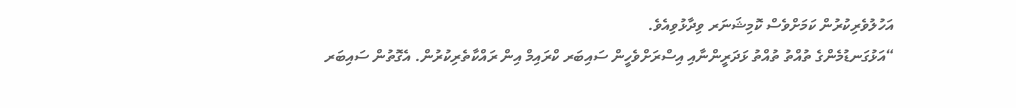އަހުލުވެރިކުރުން ކަމަށްވެސް ކޮމިޝަނަރ ވިދާޅުވިއެވެ.
“އަޅުގަނޑުމެންގެ ތުއްތު ތުއްތު ޅަދަރީންނާއި އިސްރަށްވެހީން ސައިބަރ ކްރައިމް އިން ރައްކާތެރިކުރުން. އެގޮތުން ސައިބަރ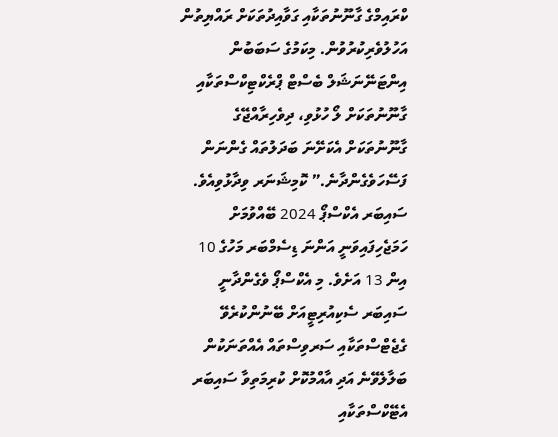ކްރައިމްގެ ގާނޫނުތަކާއި ގަވާއިދުތަކަށް ރައްޔިތުން އަހުލުވެރިކުރުވުން. މިކަމުގެ ސަބަބުން އިންޓަނޭނަޝަލް ބެސްޓް ޕްރެކްޓިކްސްތަކާއި ގާނޫނުތަކަށް ލޯ ހުޅުވި، ދިވެހިރާއްޖޭގެ ގާނޫނުތަކަށް އެކަށޭނަ ބަދަލުތައް ގެންނަން ފަސޭހަވެގެންދާނެ.” ކޮމިޝަނަރ ވިދާޅުވިއެވެ.
ސައިބަރ އެކްސްޕޯ 2024 ބޭއްވުމަށް ހަމަޖެހިފައިވަނީ އަންނަ ޑިސެމްބަރ މަހުގެ 10 އިން 13 އަށެވެ. މި އެކްސްޕޯ ވެގެންދާނީ ސައިބަރ ސެކިއުރިޓީއަށް ބޭނުންކުރެވޭ ގެޖެޓްސްތަކާއި ސަރވިސްތައް އެއްތަނަކުން ބަލާލެވޭނެ އަދި އާއްމުކޮށް ކުރިމަތިވާ ސައިބަރ އެޓޭކްސްތަކާއި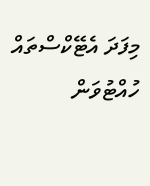މިފަދަ އެޓޭކްސްތައް ހުއްޓުވަން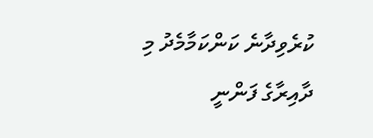ކުރެވިދާނެ ކަންކަމާމެދު މި ދާއިރާގެ ފަންނީ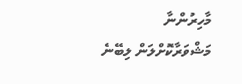މާހިރުންނާ މަޝްވަރާކޮށްލަން ލިބޭނެ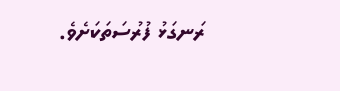ރަނގަޅު ފުރުސަތަކަށެވެ.